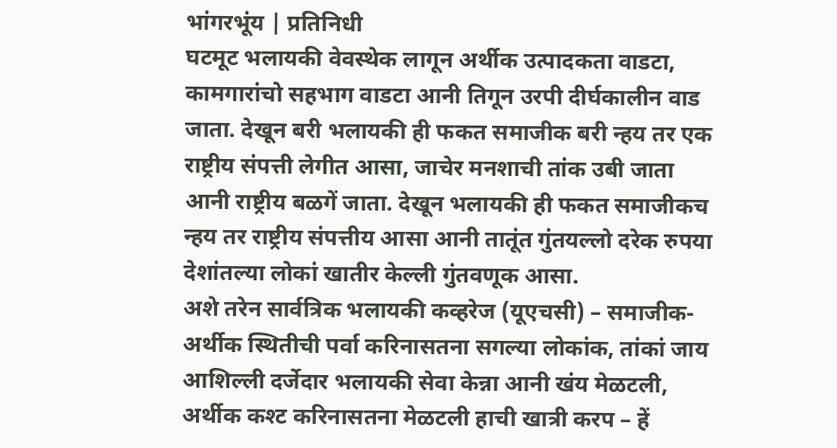भांगरभूंय | प्रतिनिधी
घटमूट भलायकी वेवस्थेक लागून अर्थीक उत्पादकता वाडटा, कामगारांचो सहभाग वाडटा आनी तिगून उरपी दीर्घकालीन वाड जाता. देखून बरी भलायकी ही फकत समाजीक बरी न्हय तर एक राष्ट्रीय संपत्ती लेगीत आसा, जाचेर मनशाची तांक उबी जाता आनी राष्ट्रीय बळगें जाता. देखून भलायकी ही फकत समाजीकच न्हय तर राष्ट्रीय संपत्तीय आसा आनी तातूंत गुंतयल्लो दरेक रुपया देशांतल्या लोकां खातीर केल्ली गुंतवणूक आसा.
अशे तरेन सार्वत्रिक भलायकी कव्हरेज (यूएचसी) – समाजीक-अर्थीक स्थितीची पर्वा करिनासतना सगल्या लोकांक, तांकां जाय आशिल्ली दर्जेदार भलायकी सेवा केन्ना आनी खंय मेळटली, अर्थीक कश्ट करिनासतना मेळटली हाची खात्री करप – हें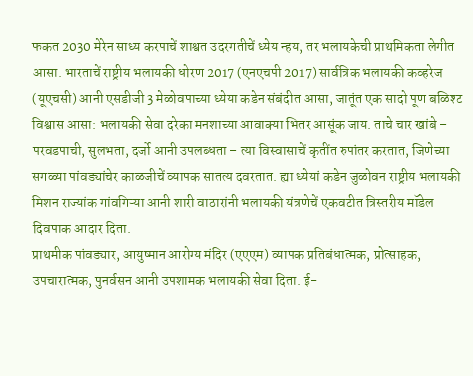फकत 2030 मेरेन साध्य करपाचें शाश्वत उदरगतीचें ध्येय न्हय, तर भलायकेची प्राथमिकता लेगीत आसा. भारताचें राष्ट्रीय भलायकी धोरण 2017 (एनएचपी 2017) सार्वत्रिक भलायकी कव्हरेज (यूएचसी) आनी एसडीजी 3 मेळोवपाच्या ध्येया कडेन संबंदीत आसा, जातूंत एक सादो पूण बळिश्ट विश्वास आसा: भलायकी सेवा दरेका मनशाच्या आवाक्या भितर आसूंक जाय. ताचे चार खांबे – परवडपाची, सुलभता, दर्जो आनी उपलब्धता – त्या विस्वासाचें कृतींत रुपांतर करतात, जिणेच्या सगळ्या पांवड्यांचेर काळजीचें व्यापक सातत्य दवरतात. ह्या ध्येयां कडेन जुळोवन राष्ट्रीय भलायकी मिशन राज्यांक गांवगिऱ्या आनी शारी वाठारांनी भलायकी यंत्रणेचें एकवटीत त्रिस्तरीय मॉडेल दिवपाक आदार दिता.
प्राथमीक पांवड्यार, आयुष्मान आरोग्य मंदिर (एएएम) व्यापक प्रतिबंधात्मक, प्रोत्साहक, उपचारात्मक, पुनर्वसन आनी उपशामक भलायकी सेवा दिता. ई-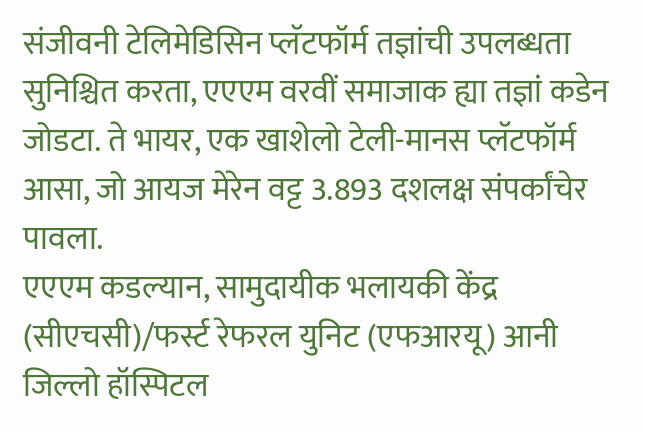संजीवनी टेलिमेडिसिन प्लॅटफॉर्म तज्ञांची उपलब्धता सुनिश्चित करता, एएएम वरवीं समाजाक ह्या तज्ञां कडेन जोडटा. ते भायर, एक खाशेलो टेली-मानस प्लॅटफॉर्म आसा, जो आयज मेरेन वट्ट 3.893 दशलक्ष संपर्कांचेर पावला.
एएएम कडल्यान, सामुदायीक भलायकी केंद्र (सीएचसी)/फर्स्ट रेफरल युनिट (एफआरयू) आनी जिल्लो हॉस्पिटल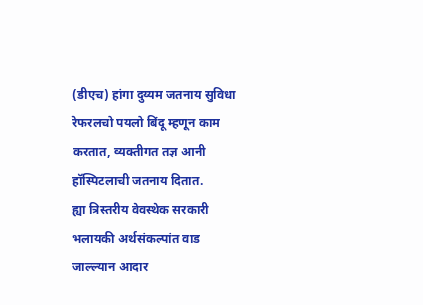(डीएच) हांगा दुय्यम जतनाय सुविधा रेफरलचो पयलो बिंदू म्हणून काम करतात, व्यक्तीगत तज्ञ आनी हॉस्पिटलाची जतनाय दितात.
ह्या त्रिस्तरीय वेवस्थेक सरकारी भलायकी अर्थसंकल्पांत वाड जाल्ल्यान आदार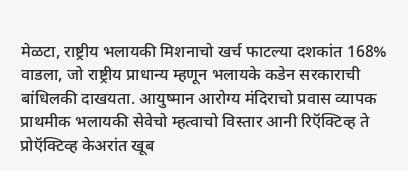मेळटा, राष्ट्रीय भलायकी मिशनाचो खर्च फाटल्या दशकांत 168% वाडला, जो राष्ट्रीय प्राधान्य म्हणून भलायके कडेन सरकाराची बांधिलकी दाखयता. आयुष्मान आरोग्य मंदिराचो प्रवास व्यापक प्राथमीक भलायकी सेवेचो म्हत्वाचो विस्तार आनी रिऍक्टिव्ह ते प्रोऍक्टिव्ह केअरांत खूब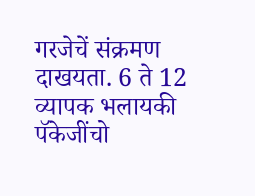गरजेचें संक्रमण दाखयता. 6 ते 12 व्यापक भलायकी पॅकेजींचो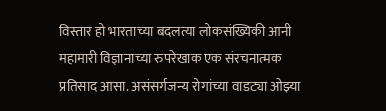विस्तार हो भारताच्या बदलत्या लोकसंख्यिकी आनी महामारी विज्ञानाच्या रुपरेखाक एक संरचनात्मक प्रतिसाद आसा. असंसर्गजन्य रोगांच्या वाडट्या ओझ्या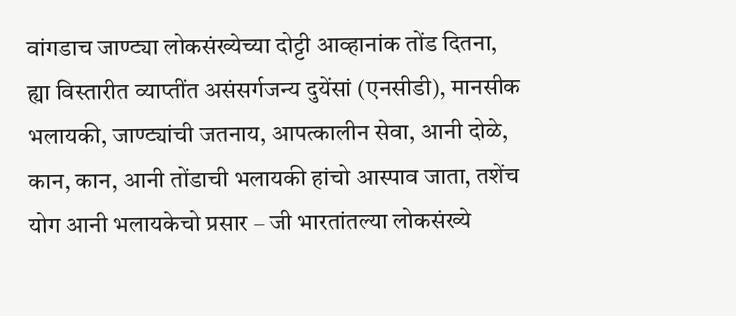वांगडाच जाण्ट्या लोकसंख्येच्या दोट्टी आव्हानांक तोंड दितना, ह्या विस्तारीत व्याप्तींत असंसर्गजन्य दुयेंसां (एनसीडी), मानसीक भलायकी, जाण्ट्यांची जतनाय, आपत्कालीन सेवा, आनी दोळे, कान, कान, आनी तोंडाची भलायकी हांचो आस्पाव जाता, तशेंच योग आनी भलायकेचो प्रसार – जी भारतांतल्या लोकसंख्ये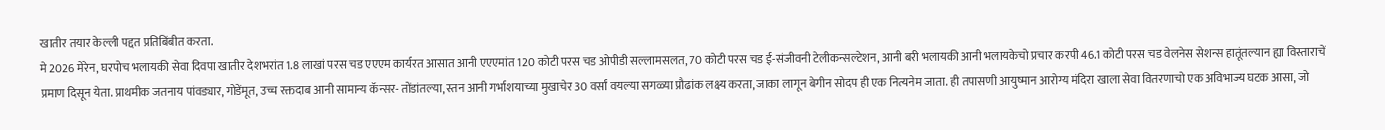खातीर तयार केल्ली पद्दत प्रतिबिंबीत करता.
मे 2026 मेरेन, घरपोच भलायकी सेवा दिवपा खातीर देशभरांत 1.8 लाखां परस चड एएएम कार्यरत आसात आनी एएएमांत 120 कोटी परस चड ओपीडी सल्लामसलत, 70 कोटी परस चड ई-संजीवनी टेलीकन्सल्टेशन, आनी बरी भलायकी आनी भलायकेचो प्रचार करपी 46.1 कोटी परस चड वेलनेस सेशन्स हातूंतल्यान ह्या विस्ताराचें प्रमाण दिसून येता. प्राथमीक जतनाय पांवड्यार, गोडेंमूत, उच्च रक्तदाब आनी सामान्य कॅन्सर- तोंडांतल्या, स्तन आनी गर्भाशयाच्या मुखाचेर 30 वर्सां वयल्या सगळ्या प्रौढांक लक्ष्य करता, जाका लागून बेगीन सोदप ही एक नित्यनेम जाता. ही तपासणी आयुष्मान आरोग्य मंदिरा खाला सेवा वितरणाचो एक अविभाज्य घटक आसा, जो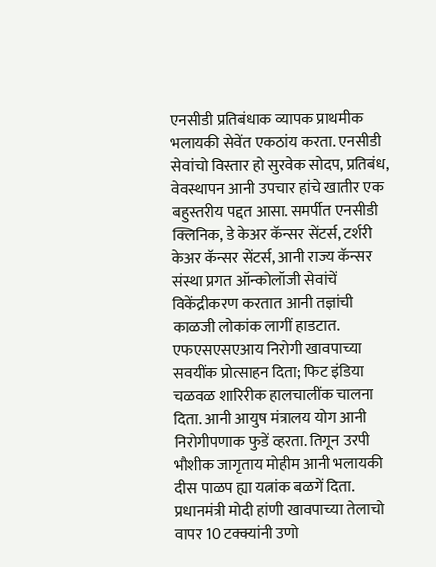एनसीडी प्रतिबंधाक व्यापक प्राथमीक भलायकी सेवेंत एकठांय करता. एनसीडी सेवांचो विस्तार हो सुरवेक सोदप, प्रतिबंध, वेवस्थापन आनी उपचार हांचे खातीर एक बहुस्तरीय पद्दत आसा. समर्पीत एनसीडी क्लिनिक, डे केअर कॅन्सर सेंटर्स, टर्शरी केअर कॅन्सर सेंटर्स, आनी राज्य कॅन्सर संस्था प्रगत ऑन्कोलॉजी सेवांचें विकेंद्रीकरण करतात आनी तज्ञांची काळजी लोकांक लागीं हाडटात.
एफएसएसएआय निरोगी खावपाच्या सवयींक प्रोत्साहन दिता; फिट इंडिया चळवळ शारिरीक हालचालींक चालना दिता. आनी आयुष मंत्रालय योग आनी निरोगीपणाक फुडें व्हरता. तिगून उरपी भौशीक जागृताय मोहीम आनी भलायकी दीस पाळप ह्या यत्नांक बळगें दिता. प्रधानमंत्री मोदी हांणी खावपाच्या तेलाचो वापर 10 टक्क्यांनी उणो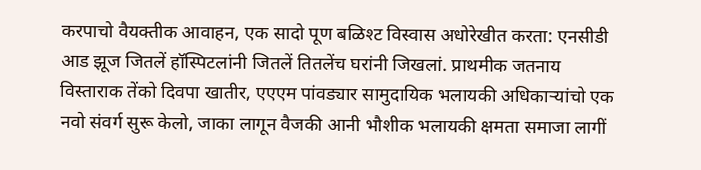करपाचो वैयक्तीक आवाहन, एक सादो पूण बळिश्ट विस्वास अधोरेखीत करता: एनसीडी आड झूज जितलें हॉस्पिटलांनी जितलें तितलेंच घरांनी जिखलां. प्राथमीक जतनाय विस्ताराक तेंको दिवपा खातीर, एएएम पांवड्यार सामुदायिक भलायकी अधिकाऱ्यांचो एक नवो संवर्ग सुरू केलो, जाका लागून वैजकी आनी भौशीक भलायकी क्षमता समाजा लागीं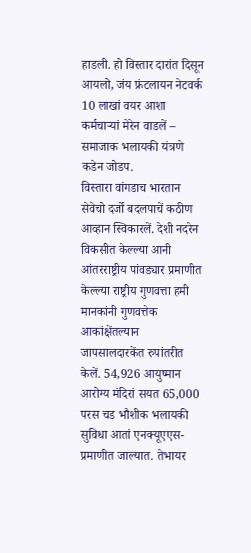हाडली. हो विस्तार दारांत दिसून आयलो, जंय फ्रंटलायन नेटवर्क 10 लाखां वयर आशा कर्मचाऱ्यां मेरेन वाडलें – समाजाक भलायकी यंत्रणे कडेन जोडप.
विस्तारा वांगडाच भारतान सेवेचो दर्जो बदलपाचें कठीण आव्हान स्विकारलें. देशी नदरेन विकसीत केल्ल्या आनी आंतरराष्ट्रीय पांवड्यार प्रमाणीत केल्ल्या राष्ट्रीय गुणवत्ता हमी मानकांनी गुणवत्तेक आकांक्षेंतल्यान जापसालदारकेंत रुपांतरीत केलें. 54,926 आयुष्मान आरोग्य मंदिरां सयत 65,000 परस चड भौशीक भलायकी सुविधा आतां एनक्यूएएस-प्रमाणीत जाल्यात. तेभायर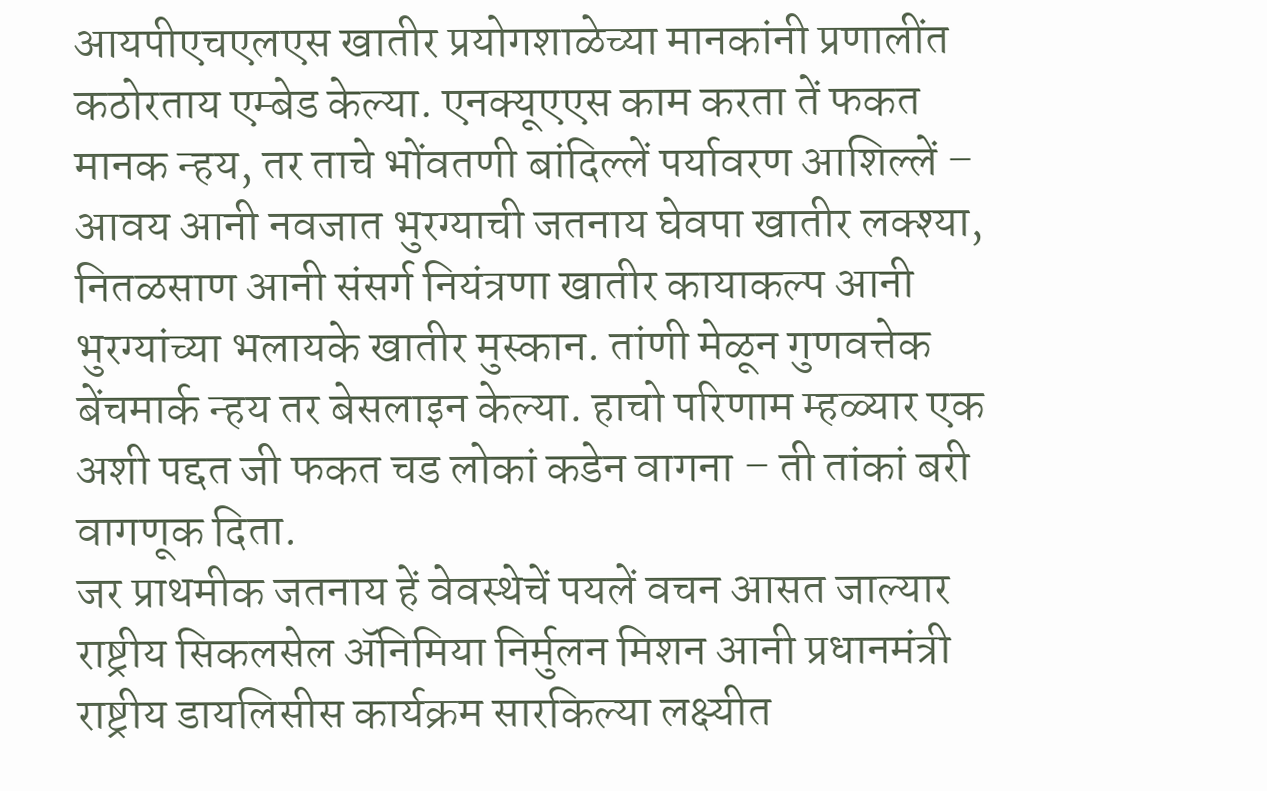आयपीएचएलएस खातीर प्रयोगशाळेच्या मानकांनी प्रणालींत कठोरताय एम्बेड केल्या. एनक्यूएएस काम करता तें फकत मानक न्हय, तर ताचे भोंवतणी बांदिल्लें पर्यावरण आशिल्लें – आवय आनी नवजात भुरग्याची जतनाय घेवपा खातीर लक्श्या, नितळसाण आनी संसर्ग नियंत्रणा खातीर कायाकल्प आनी भुरग्यांच्या भलायके खातीर मुस्कान. तांणी मेळून गुणवत्तेक बेंचमार्क न्हय तर बेसलाइन केल्या. हाचो परिणाम म्हळ्यार एक अशी पद्दत जी फकत चड लोकां कडेन वागना – ती तांकां बरी वागणूक दिता.
जर प्राथमीक जतनाय हें वेवस्थेचें पयलें वचन आसत जाल्यार राष्ट्रीय सिकलसेल ॲनिमिया निर्मुलन मिशन आनी प्रधानमंत्री राष्ट्रीय डायलिसीस कार्यक्रम सारकिल्या लक्ष्यीत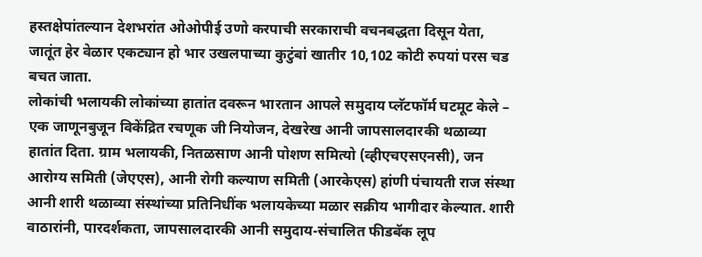हस्तक्षेपांतल्यान देशभरांत ओओपीई उणो करपाची सरकाराची वचनबद्धता दिसून येता, जातूंत हेर वेळार एकट्यान हो भार उखलपाच्या कुटुंबां खातीर 10,102 कोटी रुपयां परस चड बचत जाता.
लोकांची भलायकी लोकांच्या हातांत दवरून भारतान आपले समुदाय प्लॅटफॉर्म घटमूट केले – एक जाणूनबुजून विकेंद्रित रचणूक जी नियोजन, देखरेख आनी जापसालदारकी थळाव्या हातांत दिता. ग्राम भलायकी, नितळसाण आनी पोशण समित्यो (व्हीएचएसएनसी), जन आरोग्य समिती (जेएएस), आनी रोगी कल्याण समिती (आरकेएस) हांणी पंचायती राज संस्था आनी शारी थळाव्या संस्थांच्या प्रतिनिधींक भलायकेच्या मळार सक्रीय भागीदार केल्यात. शारी वाठारांनी, पारदर्शकता, जापसालदारकी आनी समुदाय-संचालित फीडबॅक लूप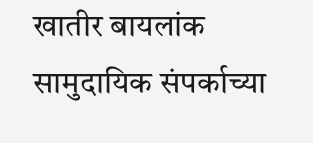खातीर बायलांक सामुदायिक संपर्काच्या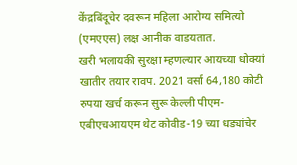केंद्रबिंदूचेर दवरून महिला आरोग्य समित्यो (एमएएस) लक्ष आनीक वाडयतात.
खरी भलायकी सुरक्षा म्हणल्यार आयच्या धोक्यां खातीर तयार रावप. 2021 वर्सा 64,180 कोटी रुपया खर्च करून सुरू केल्ली पीएम-एबीएचआयएम थेट कोवीड-19 च्या धड्यांचेर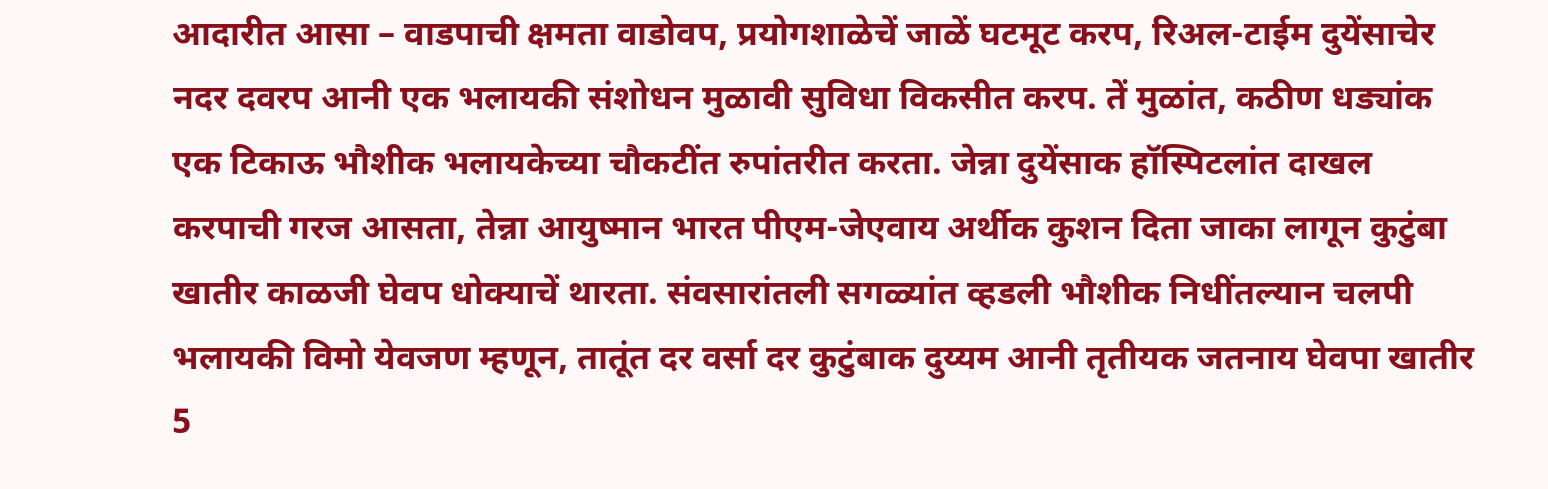आदारीत आसा – वाडपाची क्षमता वाडोवप, प्रयोगशाळेचें जाळें घटमूट करप, रिअल-टाईम दुयेंसाचेर नदर दवरप आनी एक भलायकी संशोधन मुळावी सुविधा विकसीत करप. तें मुळांत, कठीण धड्यांक एक टिकाऊ भौशीक भलायकेच्या चौकटींत रुपांतरीत करता. जेन्ना दुयेंसाक हॉस्पिटलांत दाखल करपाची गरज आसता, तेन्ना आयुष्मान भारत पीएम-जेएवाय अर्थीक कुशन दिता जाका लागून कुटुंबा खातीर काळजी घेवप धोक्याचें थारता. संवसारांतली सगळ्यांत व्हडली भौशीक निधींतल्यान चलपी भलायकी विमो येवजण म्हणून, तातूंत दर वर्सा दर कुटुंबाक दुय्यम आनी तृतीयक जतनाय घेवपा खातीर 5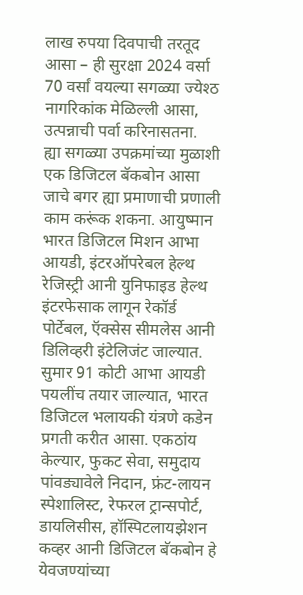लाख रुपया दिवपाची तरतूद आसा – ही सुरक्षा 2024 वर्सा 70 वर्सां वयल्या सगळ्या ज्येश्ठ नागरिकांक मेळिल्ली आसा, उत्पन्नाची पर्वा करिनासतना.
ह्या सगळ्या उपक्रमांच्या मुळाशी एक डिजिटल बॅकबोन आसा जाचे बगर ह्या प्रमाणाची प्रणाली काम करूंक शकना. आयुष्मान भारत डिजिटल मिशन आभा आयडी, इंटरऑपरेबल हेल्थ रेजिस्ट्री आनी युनिफाइड हेल्थ इंटरफेसाक लागून रेकॉर्ड पोर्टेबल, ऍक्सेस सीमलेस आनी डिलिव्हरी इंटेलिजंट जाल्यात. सुमार 91 कोटी आभा आयडी पयलींच तयार जाल्यात, भारत डिजिटल भलायकी यंत्रणे कडेन प्रगती करीत आसा. एकठांय केल्यार, फुकट सेवा, समुदाय पांवड्यावेले निदान, फ्रंट-लायन स्पेशालिस्ट, रेफरल ट्रान्सपोर्ट, डायलिसीस, हॉस्पिटलायझेशन कव्हर आनी डिजिटल बॅकबोन हे येवजण्यांच्या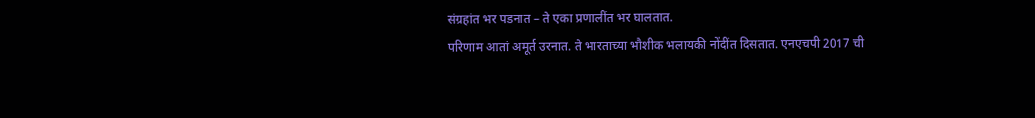संग्रहांत भर पडनात – ते एका प्रणालींत भर घालतात.
परिणाम आतां अमूर्त उरनात. ते भारताच्या भौशीक भलायकी नोंदींत दिसतात. एनएचपी 2017 ची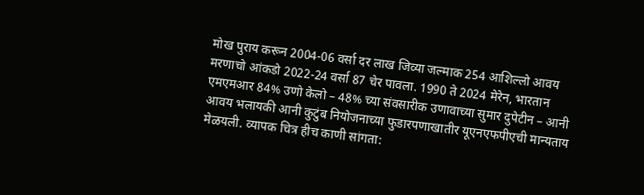मोख पुराय करून 2004-06 वर्सा दर लाख जिव्या जल्माक 254 आशिल्लो आवय मरणाचो आंकडो 2022-24 वर्सा 87 चेर पावला. 1990 ते 2024 मेरेन, भारतान एमएमआर 84% उणो केलो – 48% च्या संवसारीक उणावाच्या सुमार दुपेटीन – आनी आवय भलायकी आनी कुटुंब नियोजनाच्या फुडारपणाखातीर यूएनएफपीएची मान्यताय मेळयली. व्यापक चित्र हीच काणी सांगता: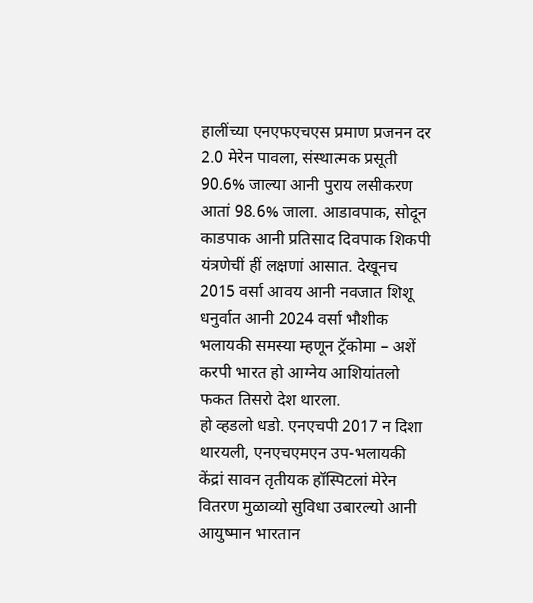हालींच्या एनएफएचएस प्रमाण प्रजनन दर 2.0 मेरेन पावला, संस्थात्मक प्रसूती 90.6% जाल्या आनी पुराय लसीकरण आतां 98.6% जाला. आडावपाक, सोदून काडपाक आनी प्रतिसाद दिवपाक शिकपी यंत्रणेचीं हीं लक्षणां आसात. देखूनच 2015 वर्सा आवय आनी नवजात शिशू धनुर्वात आनी 2024 वर्सा भौशीक भलायकी समस्या म्हणून ट्रॅकोमा – अशें करपी भारत हो आग्नेय आशियांतलो फकत तिसरो देश थारला.
हो व्हडलो धडो. एनएचपी 2017 न दिशा थारयली, एनएचएमएन उप-भलायकी केंद्रां सावन तृतीयक हॉस्पिटलां मेरेन वितरण मुळाव्यो सुविधा उबारल्यो आनी आयुष्मान भारतान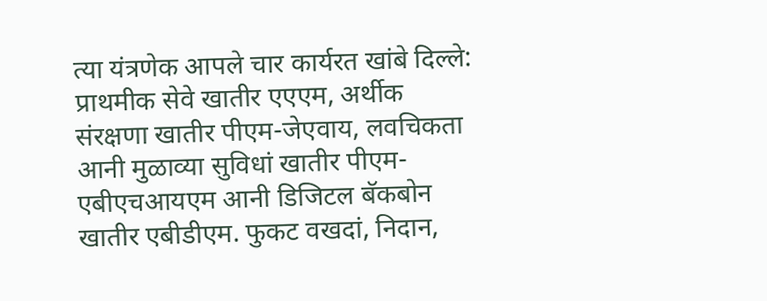त्या यंत्रणेक आपले चार कार्यरत खांबे दिल्ले: प्राथमीक सेवे खातीर एएएम, अर्थीक संरक्षणा खातीर पीएम-जेएवाय, लवचिकता आनी मुळाव्या सुविधां खातीर पीएम-एबीएचआयएम आनी डिजिटल बॅकबोन खातीर एबीडीएम. फुकट वखदां, निदान,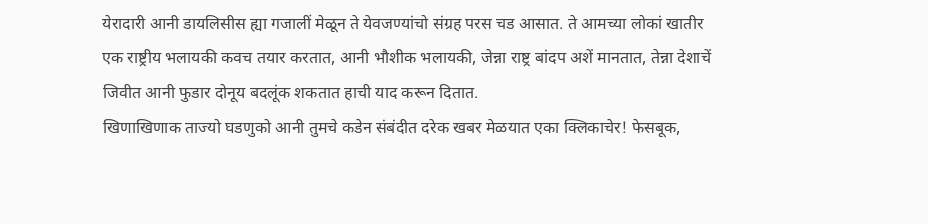येरादारी आनी डायलिसीस ह्या गजालीं मेळून ते येवजण्यांचो संग्रह परस चड आसात. ते आमच्या लोकां खातीर एक राष्ट्रीय भलायकी कवच तयार करतात, आनी भौशीक भलायकी, जेन्ना राष्ट्र बांदप अशें मानतात, तेन्ना देशाचें जिवीत आनी फुडार दोनूय बदलूंक शकतात हाची याद करून दितात.
खिणाखिणाक ताज्यो घडणुको आनी तुमचे कडेन संबंदीत दरेक खबर मेळयात एका क्लिकाचेर! फेसबूक,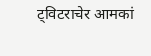ट्विटराचेर आमकां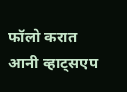फॉलो करात आनी व्हाट्सएप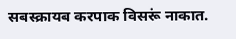सबस्क्रायब करपाक विसरूं नाकात.